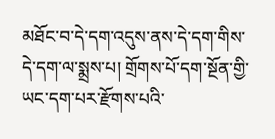མཐོང་བ་དེ་དག་འདུས་ནས་དེ་དག་གིས་དེ་དག་ལ་སྨྲས་པ། གྲོགས་པོ་དག་སྔོན་གྱི་ཡང་དག་པར་རྫོགས་པའི་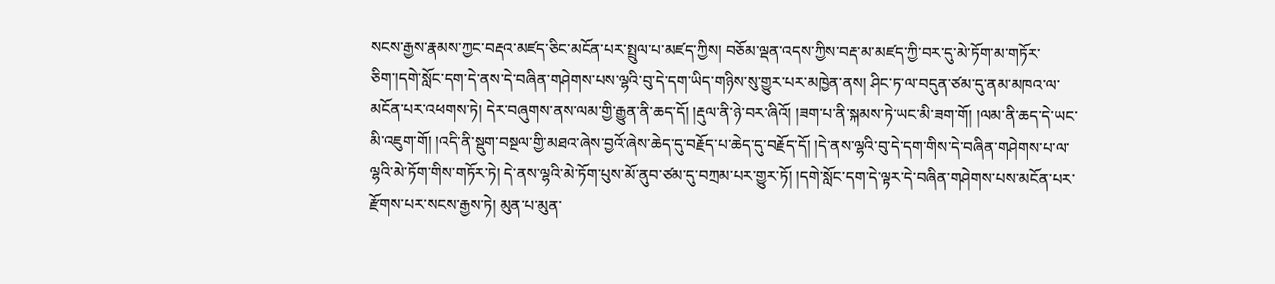སངས་རྒྱས་རྣམས་ཀྱང་བརྡའ་མཛད་ཅིང་མངོན་པར་སྤྲུལ་པ་མཛད་ཀྱིས། བཅོམ་ལྡན་འདས་ཀྱིས་བརྡ་མ་མཛད་ཀྱི་བར་དུ་མེ་ཏོག་མ་གཏོར་ཅིག་།དགེ་སློང་དག་དེ་ནས་དེ་བཞིན་གཤེགས་པས་ལྷའི་བུ་དེ་དག་ཡིད་གཉིས་སུ་གྱུར་པར་མཁྱེན་ནས། ཤིང་ཏ་ལ་བདུན་ཙམ་དུ་ནམ་མཁའ་ལ་མངོན་པར་འཕགས་ཏེ། དེར་བཞུགས་ནས་ལམ་གྱི་རྒྱུན་ནི་ཆད་དོ། །རྡུལ་ནི་ཉེ་བར་ཞིའོ། །ཟག་པ་ནི་སྐམས་ཏེ་ཡང་མི་ཟག་གོ། །ལམ་ནི་ཆད་དེ་ཡང་མི་འཇུག་གོ། །འདི་ནི་སྡུག་བསྔལ་གྱི་མཐའ་ཞེས་བྱའོ་ཞེས་ཆེད་དུ་བརྗོད་པ་ཆེད་དུ་བརྗོད་དོ། །དེ་ནས་ལྷའི་བུ་དེ་དག་གིས་དེ་བཞིན་གཤེགས་པ་ལ་ལྷའི་མེ་ཏོག་གིས་གཏོར་ཏེ། དེ་ནས་ལྷའི་མེ་ཏོག་པུས་མོ་ནུབ་ཙམ་དུ་བཀྲམ་པར་གྱུར་ཏོ། །དགེ་སློང་དག་དེ་ལྟར་དེ་བཞིན་གཤེགས་པས་མངོན་པར་རྫོགས་པར་སངས་རྒྱས་ཏེ། མུན་པ་མུན་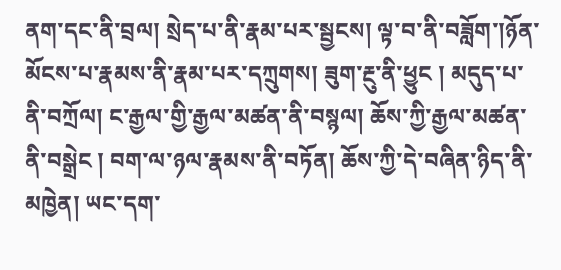ནག་དང་ནི་བྲལ། སྲེད་པ་ནི་རྣམ་པར་སྦྱངས། ལྟ་བ་ནི་བཟློག་།ཉོན་མོངས་པ་རྣམས་ནི་རྣམ་པར་དཀྲུགས། ཟུག་རྔུ་ནི་ཕྱུང ། མདུད་པ་ནི་བཀྲོལ། ང་རྒྱལ་གྱི་རྒྱལ་མཚན་ནི་བསྙལ། ཆོས་ཀྱི་རྒྱལ་མཚན་ནི་བསྒྲེང ། བག་ལ་ཉལ་རྣམས་ནི་བཏོན། ཆོས་ཀྱི་དེ་བཞིན་ཉིད་ནི་མཁྱེན། ཡང་དག་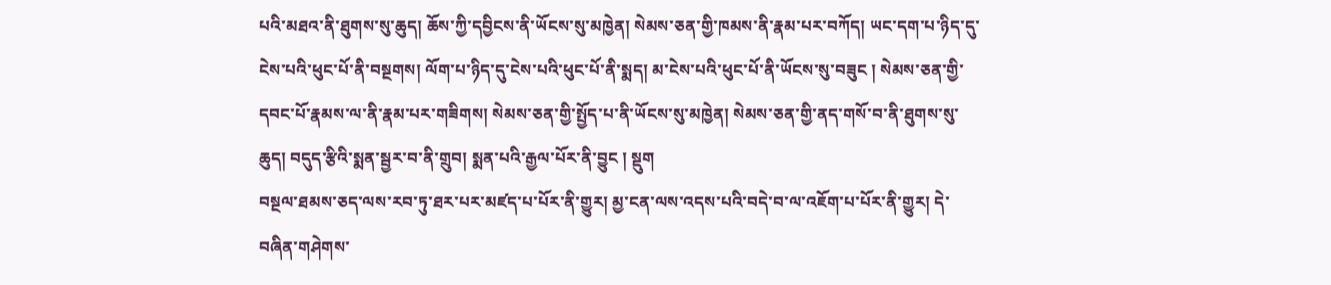པའི་མཐའ་ནི་ཐུགས་སུ་ཆུད། ཆོས་ཀྱི་དབྱིངས་ནི་ཡོངས་སུ་མཁྱེན། སེམས་ཅན་གྱི་ཁམས་ནི་རྣམ་པར་བཀོད། ཡང་དག་པ་ཉིད་དུ་ངེས་པའི་ཕུང་པོ་ནི་བསྔགས། ལོག་པ་ཉིད་དུ་ངེས་པའི་ཕུང་པོ་ནི་སྨད། མ་ངེས་པའི་ཕུང་པོ་ནི་ཡོངས་སུ་བཟུང ། སེམས་ཅན་གྱི་དབང་པོ་རྣམས་ལ་ནི་རྣམ་པར་གཟིགས། སེམས་ཅན་གྱི་སྤྱོད་པ་ནི་ཡོངས་སུ་མཁྱེན། སེམས་ཅན་གྱི་ནད་གསོ་བ་ནི་ཐུགས་སུ་ཆུད། བདུད་རྩིའི་སྨན་སྦྱར་བ་ནི་གྲུབ། སྨན་པའི་རྒྱལ་པོར་ནི་བྱུང ། སྡུག
བསྔལ་ཐམས་ཅད་ལས་རབ་ཏུ་ཐར་པར་མཛད་པ་པོར་ནི་གྱུར། མྱ་ངན་ལས་འདས་པའི་བདེ་བ་ལ་འཇོག་པ་པོར་ནི་གྱུར། དེ་བཞིན་གཤེགས་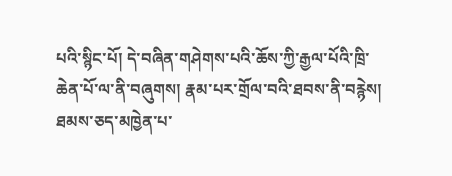པའི་སྙིང་པོ། དེ་བཞིན་གཤེགས་པའི་ཆོས་ཀྱི་རྒྱལ་པོའི་ཁྲི་ཆེན་པོ་ལ་ནི་བཞུགས། རྣམ་པར་གྲོལ་བའི་ཐབས་ནི་བརྙེས། ཐམས་ཅད་མཁྱེན་པ་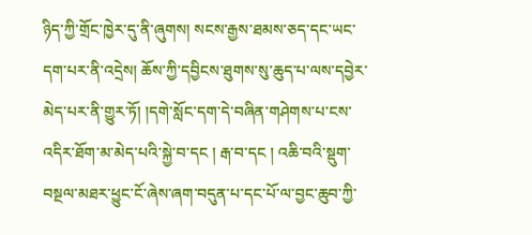ཉིད་ཀྱི་གྲོང་ཁྱེར་དུ་ནི་ཞུགས། སངས་རྒྱས་ཐམས་ཅད་དང་ཡང་དག་པར་ནི་འདྲེས། ཆོས་ཀྱི་དབྱིངས་ཐུགས་སུ་ཆུད་པ་ལས་དབྱེར་མེད་པར་ནི་གྱུར་ཏོ། །དགེ་སློང་དག་དེ་བཞིན་གཤེགས་པ་ངས་འདིར་ཐོག་མ་མེད་པའི་སྐྱེ་བ་དང ། རྒ་བ་དང ། འཆི་བའི་སྡུག་བསྔལ་མཐར་ཕྱུང་ངོ་ཞེས་ཞག་བདུན་པ་དང་པོ་ལ་བྱང་ཆུབ་ཀྱི་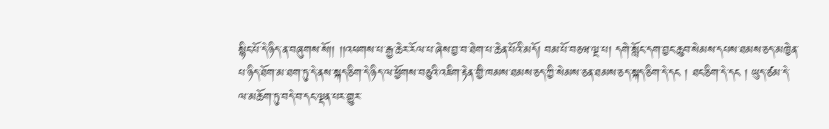སྙིང་པོ་དེ་ཉིད་ན་བཞུགས་སོ།། །།འཕགས་པ་རྒྱ་ཆེར་རོལ་པ་ཞེས་བྱ་བ་ཐེག་པ་ཆེན་པོའི་མདོ། བམ་པོ་བཅཝ་ལྔ་པ། དགེ་སློང་དག་བྱང་ཆུབ་སེམས་དཔས་ཐམས་ཅད་མཁྱེན་པ་ཉིད་ཐོག་མ་ཐག་ཏུ་དེ་ནས་སྐད་ཅིག་དེ་ཉིད་ལ་ཕྱོགས་བཅུའི་འཇིག་རྟེན་གྱི་ཁམས་ཐམས་ཅད་ཀྱི་སེམས་ཅན་ཐམས་ཅད་སྐད་ཅིག་དེ་དང ། ཐང་ཅིག་དེ་དང ། ཡུད་ཙམ་དེ་ལ་མཆོག་ཏུ་བདེ་བ་དང་ལྡན་པར་གྱུར་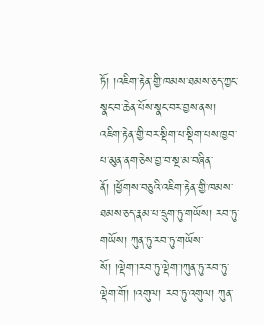ཏོ། །འཇིག་རྟེན་གྱི་ཁམས་ཐམས་ཅད་ཀྱང་སྣང་བ་ཆེན་པོས་སྣང་བར་བྱས་ནས། འཇིག་རྟེན་གྱི་བར་སྡིག་པ་སྡིག་པས་ཁྱབ་པ་མུན་ནག་ཅེས་བྱ་བ་སྔ་མ་བཞིན་ནོ། །ཕྱོགས་བཅུའི་འཇིག་རྟེན་གྱི་ཁམས་ཐམས་ཅད་རྣམ་པ་དྲུག་ཏུ་གཡོས། རབ་ཏུ་གཡོས། ཀུན་ཏུ་རབ་ཏུ་གཡོས་སོ། །ལྡེག་།རབ་ཏུ་ལྡེག་།ཀུན་ཏུ་རབ་ཏུ་ལྡེག་གོ། །འགུལ། རབ་ཏུ་འགུལ། ཀུན་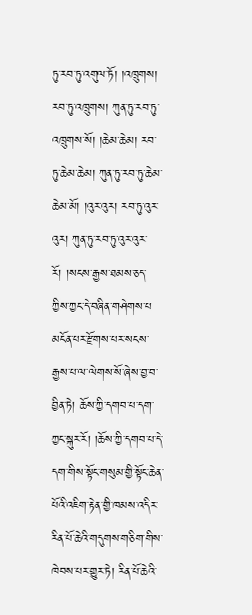ཏུ་རབ་ཏུ་འགུལ་ཏོ། །འཁྲུགས། རབ་ཏུ་འཁྲུགས། ཀུན་ཏུ་རབ་ཏུ་འཁྲུགས་སོ། །ཆེམ་ཆེམ། རབ་ཏུ་ཆེམ་ཆེམ། ཀུན་ཏུ་རབ་ཏུ་ཆེམ་ཆེམ་མོ། །འུར་འུར། རབ་ཏུ་འུར་འུར། ཀུན་ཏུ་རབ་ཏུ་འུར་འུར་རོ། །སངས་རྒྱས་ཐམས་ཅད་ཀྱིས་ཀྱང་དེ་བཞིན་གཤེགས་པ
མངོན་པར་རྫོགས་པར་སངས་རྒྱས་པ་ལ་ལེགས་སོ་ཞེས་བྱ་བ་བྱིན་ཏེ། ཆོས་ཀྱི་དགབ་པ་དག་ཀྱང་སྐུར་རོ། །ཆོས་ཀྱི་དགབ་པ་དེ་དག་གིས་སྟོང་གསུམ་གྱི་སྟོང་ཆེན་པོའི་འཇིག་རྟེན་གྱི་ཁམས་འདིར་རིན་པོ་ཆེའི་གདུགས་གཅིག་གིས་ཁེབས་པར་གྱུར་ཏེ། རིན་པོ་ཆེའི་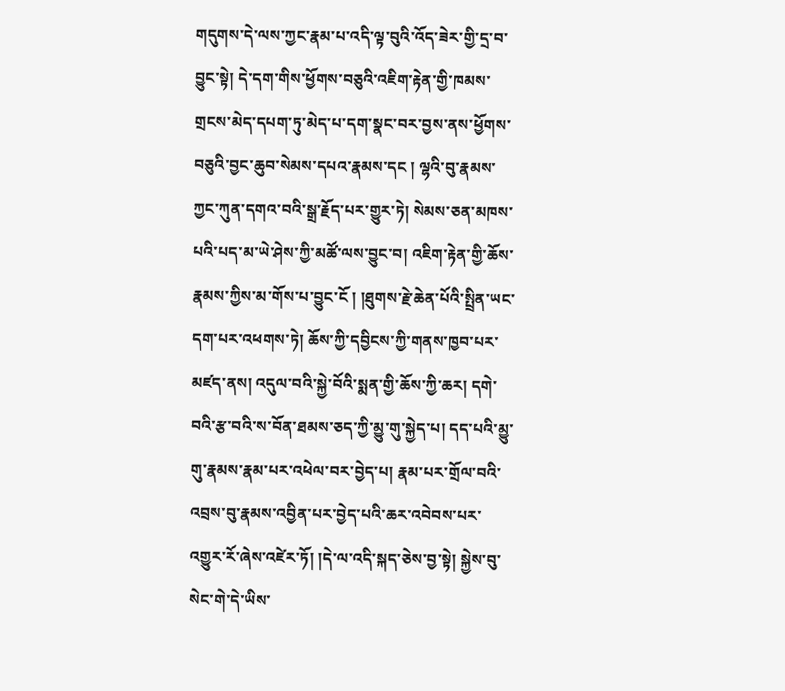གདུགས་དེ་ལས་ཀྱང་རྣམ་པ་འདི་ལྟ་བུའི་འོད་ཟེར་གྱི་དྲ་བ་བྱུང་སྟེ། དེ་དག་གིས་ཕྱོགས་བཅུའི་འཇིག་རྟེན་གྱི་ཁམས་གྲངས་མེད་དཔག་ཏུ་མེད་པ་དག་སྣང་བར་བྱས་ནས་ཕྱོགས་བཅུའི་བྱང་ཆུབ་སེམས་དཔའ་རྣམས་དང ། ལྷའི་བུ་རྣམས་ཀྱང་ཀུན་དགའ་བའི་སྒྲ་རྗོད་པར་གྱུར་ཏེ། སེམས་ཅན་མཁས་པའི་པད་མ་ཡེ་ཤེས་ཀྱི་མཚོ་ལས་བྱུང་བ། འཇིག་རྟེན་གྱི་ཆོས་རྣམས་ཀྱིས་མ་གོས་པ་བྱུང་ངོ ། །ཐུགས་རྗེ་ཆེན་པོའི་སྤྲིན་ཡང་དག་པར་འཕགས་ཏེ། ཆོས་ཀྱི་དབྱིངས་ཀྱི་གནས་ཁྱབ་པར་མཛད་ནས། འདུལ་བའི་སྐྱེ་བོའི་སྨན་གྱི་ཆོས་ཀྱི་ཆར། དགེ་བའི་རྩ་བའི་ས་བོན་ཐམས་ཅད་ཀྱི་མྱུ་གུ་སྐྱེད་པ། དད་པའི་མྱུ་གུ་རྣམས་རྣམ་པར་འཕེལ་བར་བྱེད་པ། རྣམ་པར་གྲོལ་བའི་འབྲས་བུ་རྣམས་འབྱིན་པར་བྱེད་པའི་ཆར་འབེབས་པར་འགྱུར་རོ་ཞེས་འཛེར་ཏོ། །དེ་ལ་འདི་སྐད་ཅེས་བྱ་སྟེ། སྐྱེས་བུ་སེང་གེ་དེ་ཡིས་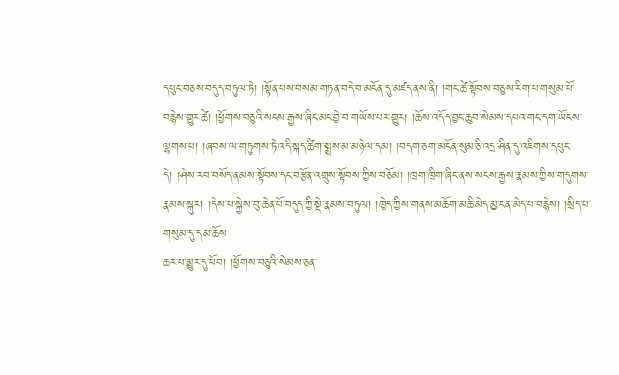དཔུང་བཅས་བདུད་བཏུལ་ཏེ། །སྟོན་པས་བསམ་གཏན་བདེ་བ་མངོན་དུ་མཛད་ནས་ནི། །གང་ཚེ་སྟོབས་བཅུས་རིག་པ་གསུམ་པོ་བརྙེས་གྱུར་ཚེ། །ཕྱོགས་བཅུའི་སངས་རྒྱས་ཞིང་མང་བྱེ་བ་གཡོས་པར་གྱུར། །ཆོས་འདོད་བྱང་ཆུབ་སེམས་དཔའ་གང་དག་ཡོངས་ལྷགས་པ། །ཞབས་ལ་གཏུགས་ཏེ་འདི་སྐད་ཚིག་སྨྲས་མ་མཉེལ་དམ། །བདག་ཅག་མངོན་སུམ་ཅི་འདྲ་ཤིན་དུ་འཇིགས་དཔུང་དེ། །ཤེས་རབ་བསོད་ནམས་སྟོབས་དང་བརྩོན་འགྲུས་སྟོབས་ཀྱིས་བཅོམ། །ཁྲག་ཁྲིག་ཞིང་ནས་སངས་རྒྱས་རྣམས་ཀྱིས་གདུགས་རྣམས་སྐུར། །དེས་པ་སྐྱེས་བུ་ཆེན་པོ་བདུད་ཀྱི་སྡེ་རྣམས་བཏུལ། །ཁྱེད་ཀྱིས་གནས་མཆོག་མཆི་མེད་མྱ་ངན་མེད་པ་བརྙེས། །སྲིད་པ་གསུམ་དུ་དམ་ཆོས
ཆར་པ་མྱུར་དུ་ཕོབ། །ཕྱོགས་བཅུའི་སེམས་ཅན་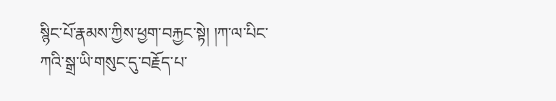སྙིང་པོ་རྣམས་ཀྱིས་ཕྱག་བརྐྱང་སྟེ། །ཀ་ལ་པིང་ཀའི་སྒྲ་ཡི་གསུང་དུ་བརྗོད་པ་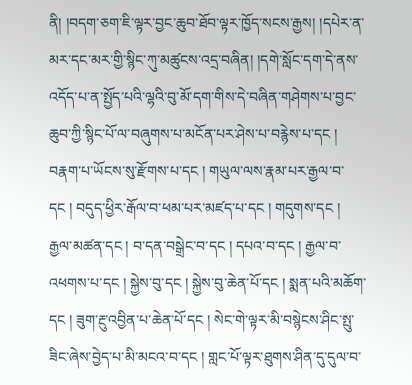ནི། །བདག་ཅག་ཇི་ལྟར་བྱང་ཆུབ་ཐོབ་ལྟར་ཁྱོད་སངས་རྒྱས། །དཔེར་ན་མར་དང་མར་གྱི་སྙིང་ཀུ་མཚུངས་འདྲ་བཞིན། །དགེ་སློང་དག་དེ་ནས་འདོད་པ་ན་སྤྱོད་པའི་ལྷའི་བུ་མོ་དག་གིས་དེ་བཞིན་གཤེགས་པ་བྱང་ཆུབ་ཀྱི་སྙིང་པོ་ལ་བཞུགས་པ་མངོན་པར་ཤེས་པ་བརྙེས་པ་དང ། བརྣག་པ་ཡོངས་སུ་རྫོགས་པ་དང ། གཡུལ་ལས་རྣམ་པར་རྒྱལ་བ་དང ། བདུད་ཕྱིར་རྒོལ་བ་ཕམ་པར་མཛད་པ་དང ། གདུགས་དང ། རྒྱལ་མཚན་དང ། བ་དན་བསྒྲེང་བ་དང ། དཔའ་བ་དང ། རྒྱལ་བ་འཕགས་པ་དང ། སྐྱེས་བུ་དང ། སྐྱེས་བུ་ཆེན་པོ་དང ། སྨན་པའི་མཆོག་དང ། ཟུག་རྔུ་འབྱིན་པ་ཆེན་པོ་དང ། སེང་གེ་ལྟར་མི་བསྙེངས་ཤིང་སྤུ་ཟིང་ཞེས་བྱེད་པ་མི་མངའ་བ་དང ། གླང་པོ་ལྟར་ཐུགས་ཤིན་དུ་དུལ་བ་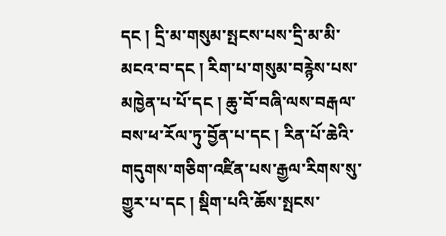དང ། དྲི་མ་གསུམ་སྤངས་པས་དྲི་མ་མི་མངའ་བ་དང ། རིག་པ་གསུམ་བརྙེས་པས་མཁྱེན་པ་པོ་དང ། ཆུ་བོ་བཞི་ལས་བརྒལ་བས་ཕ་རོལ་ཏུ་བྱོན་པ་དང ། རིན་པོ་ཆེའི་གདུགས་གཅིག་འཛིན་པས་རྒྱལ་རིགས་སུ་གྱུར་པ་དང ། སྡིག་པའི་ཆོས་སྤངས་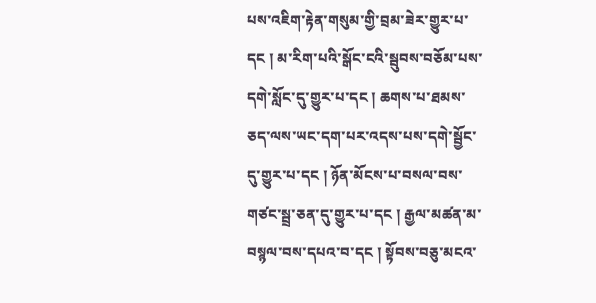པས་འཇིག་རྟེན་གསུམ་གྱི་བྲམ་ཟེར་གྱུར་པ་དང ། མ་རིག་པའི་སྒོང་ངའི་སྦུབས་བཅོམ་པས་དགེ་སློང་དུ་གྱུར་པ་དང ། ཆགས་པ་ཐམས་ཅད་ལས་ཡང་དག་པར་འདས་པས་དགེ་སྦྱོང་དུ་གྱུར་པ་དང ། ཉོན་མོངས་པ་བསལ་བས་གཙང་སྦྲ་ཅན་དུ་གྱུར་པ་དང ། རྒྱལ་མཚན་མ་བསྙལ་བས་དཔའ་བ་དང ། སྟོབས་བཅུ་མངའ་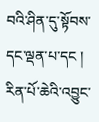བའི་ཤིན་དུ་སྟོབས་དང་ལྡན་པ་དང ། རིན་པོ་ཆེའི་འབྱུང་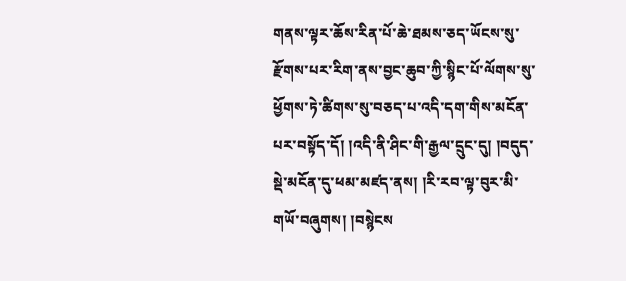གནས་ལྟར་ཆོས་རིན་པོ་ཆེ་ཐམས་ཅད་ཡོངས་སུ་རྫོགས་པར་རིག་ནས་བྱང་ཆུབ་ཀྱི་སྙིང་པོ་ལོགས་སུ་ཕྱོགས་ཏེ་ཚིགས་སུ་བཅད་པ་འདི་དག་གིས་མངོན་པར་བསྟོད་དོ། །འདི་ནི་ཤིང་གི་རྒྱལ་དྲུང་དུ། །བདུད་སྡེ་མངོན་དུ་ཕམ་མཛད་ནས། །རི་རབ་ལྟ་བུར་མི་གཡོ་བཞུགས། །བསྙེངས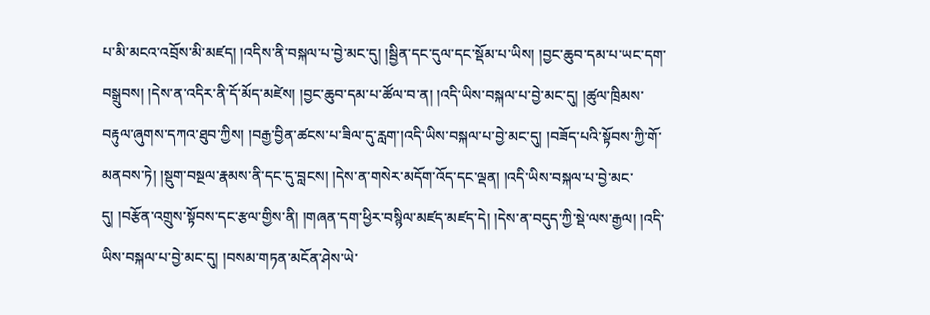པ་མི་མངའ་འབྲོས་མི་མཛད། །འདིས་ནི་བསྐལ་པ་བྱེ་མང་དུ། །སྦྱིན་དང་དུལ་དང་སྡོམ་པ་ཡིས། །བྱང་ཆུབ་དམ་པ་ཡང་དག་བསྒྲུབས། །དེས་ན་འདིར་ནི་དོ་མོད་མཛེས། །བྱང་ཆུབ་དམ་པ་ཚོལ་བ་ན། །འདི་ཡིས་བསྐལ་པ་བྱེ་མང་དུ། །ཚུལ་ཁྲིམས་བརྟུལ་ཞུགས་དཀའ་ཐུབ་ཀྱིས། །བརྒྱ་བྱིན་ཚངས་པ་ཟིལ་དུ་རླག་།འདི་ཡིས་བསྐལ་པ་བྱེ་མང་དུ། །བཟོད་པའི་སྟོབས་ཀྱི་གོ་མནབས་ཏེ། །སྡུག་བསྔལ་རྣམས་ནི་དང་དུ་བླངས། །དེས་ན་གསེར་མདོག་འོད་དང་ལྡན། །འདི་ཡིས་བསྐལ་པ་བྱེ་མང་དུ། །བརྩོན་འགྲུས་སྟོབས་དང་རྩལ་གྱིས་ནི། །གཞན་དག་ཕྱིར་བསྙིལ་མཛད་མཛད་དེ། །དེས་ན་བདུད་ཀྱི་སྡེ་ལས་རྒྱལ། །འདི་ཡིས་བསྐལ་པ་བྱེ་མང་དུ། །བསམ་གཏན་མངོན་ཤེས་ཡེ་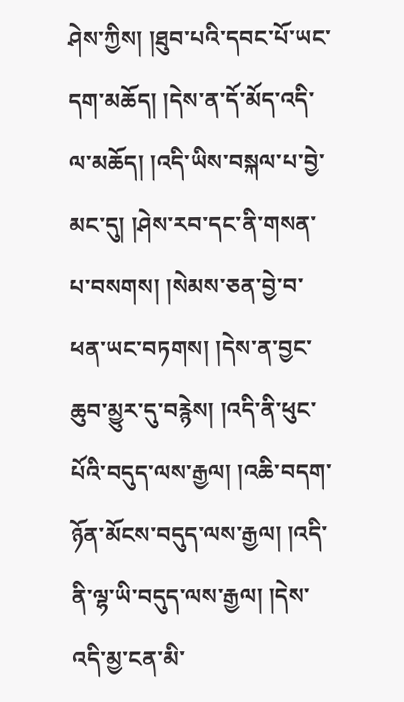ཤེས་ཀྱིས། །ཐུབ་པའི་དབང་པོ་ཡང་དག་མཆོད། །དེས་ན་དོ་མོད་འདི་ལ་མཆོད། །འདི་ཡིས་བསྐལ་པ་བྱེ་མང་དུ། །ཤེས་རབ་དང་ནི་གསན་པ་བསགས། །སེམས་ཅན་བྱེ་བ་ཕན་ཡང་བཏགས། །དེས་ན་བྱང་ཆུབ་མྱུར་དུ་བརྙེས། །འདི་ནི་ཕུང་པོའི་བདུད་ལས་རྒྱལ། །འཆི་བདག་ཉོན་མོངས་བདུད་ལས་རྒྱལ། །འདི་ནི་ལྷ་ཡི་བདུད་ལས་རྒྱལ། །དེས་འདི་མྱ་ངན་མི་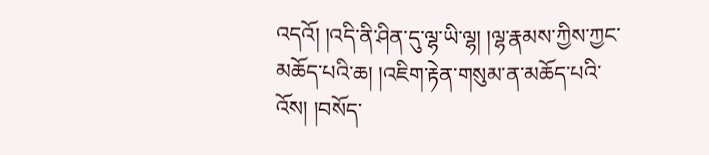འདའོ། །འདི་ནི་ཤིན་དུ་ལྷ་ཡི་ལྷ། །ལྷ་རྣམས་ཀྱིས་ཀྱང་མཆོད་པའི་ཆ། །འཇིག་རྟེན་གསུམ་ན་མཆོད་པའི་འོས། །བསོད་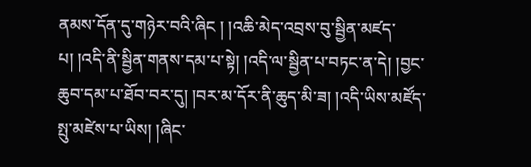ནམས་དོན་དུ་གཉེར་བའི་ཞིང ། །འཆི་མེད་འབྲས་བུ་སྦྱིན་མཛད་པ། །འདི་ནི་སྦྱིན་གནས་དམ་པ་སྟེ། །འདི་ལ་སྦྱིན་པ་བཏང་ན་དེ། །བྱང་ཆུབ་དམ་པ་ཐོབ་བར་དུ། །བར་མ་དོར་ནི་ཆུད་མི་ཟ། །འདི་ཡིས་མཛོད་སྤུ་མཛེས་པ་ཡིས། །ཞིང་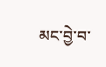མང་བྱེ་བ་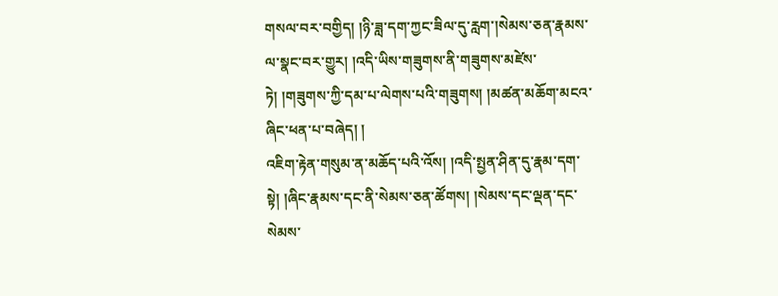གསལ་བར་བགྱིད། །ཉི་ཟླ་དག་ཀྱང་ཟིལ་དུ་རླག་།སེམས་ཅན་རྣམས་ལ་སྣང་བར་གྱུར། །འདི་ཡིས་གཟུགས་ནི་གཟུགས་མཛེས་ཏེ། །གཟུགས་ཀྱི་དམ་པ་ལེགས་པའི་གཟུགས། །མཚན་མཆོག་མངའ་ཞིང་ཕན་པ་བཞེད། །
འཇིག་རྟེན་གསུམ་ན་མཆོད་པའི་འོས། །འདི་སྤྱན་ཤིན་དུ་རྣམ་དག་སྟེ། །ཞིང་རྣམས་དང་ནི་སེམས་ཅན་ཚོགས། །སེམས་དང་ལྡན་དང་སེམས་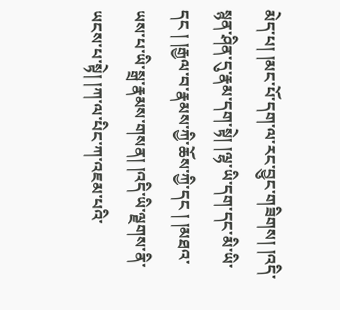མེད་པ། །མང་པོ་དག་ལ་རང་བྱུང་གཟིགས། །འདི་སྙན་ཤིན་དུ་རྣམ་དག་སྟེ། །ལྷ་ཡི་དག་དང་མི་ཡི་དང ། །རྒྱལ་བ་རྣམས་ཀྱི་ཆོས་ཀྱི་དང ། །མཐའ་ཡས་པ་ཡི་སྒྲ་རྣམས་གསན། །འདི་ཡི་ལྗགས་ནི་ཡངས་པ་སྟེ། །ཀ་ལ་པིང་ཀ་འཇམ་པའི་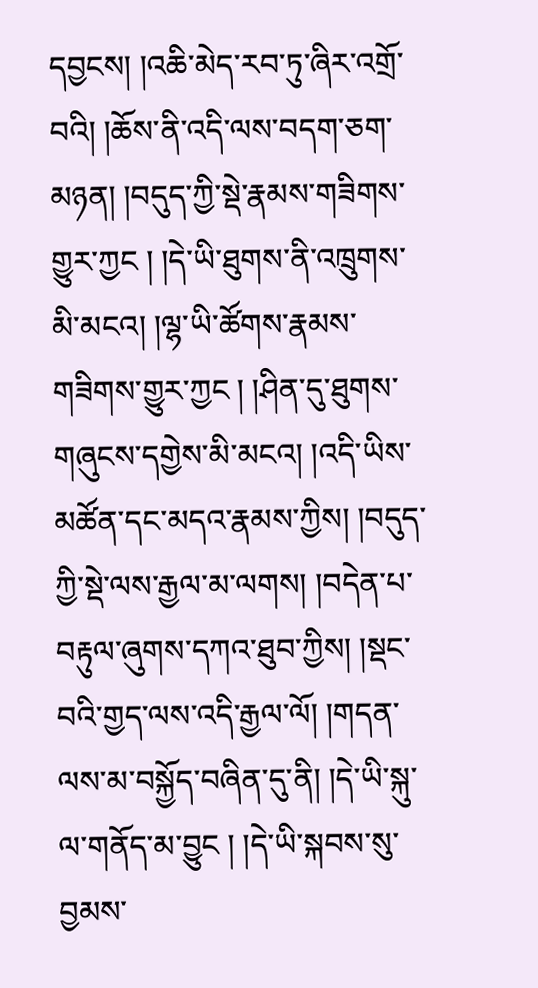དབྱངས། །འཆི་མེད་རབ་ཏུ་ཞིར་འགྲོ་བའི། །ཆོས་ནི་འདི་ལས་བདག་ཅག་མཉན། །བདུད་ཀྱི་སྡེ་རྣམས་གཟིགས་གྱུར་ཀྱང ། །དེ་ཡི་ཐུགས་ནི་འཁྲུགས་མི་མངའ། །ལྷ་ཡི་ཚོགས་རྣམས་གཟིགས་གྱུར་ཀྱང ། །ཤིན་དུ་ཐུགས་གཞུངས་དགྱེས་མི་མངའ། །འདི་ཡིས་མཚོན་དང་མདའ་རྣམས་ཀྱིས། །བདུད་ཀྱི་སྡེ་ལས་རྒྱལ་མ་ལགས། །བདེན་པ་བརྟུལ་ཞུགས་དཀའ་ཐུབ་ཀྱིས། །སྡང་བའི་གྱད་ལས་འདི་རྒྱལ་ལོ། །གདན་ལས་མ་བསྐྱོད་བཞིན་དུ་ནི། །དེ་ཡི་སྐུ་ལ་གནོད་མ་བྱུང ། །དེ་ཡི་སྐབས་སུ་བྱམས་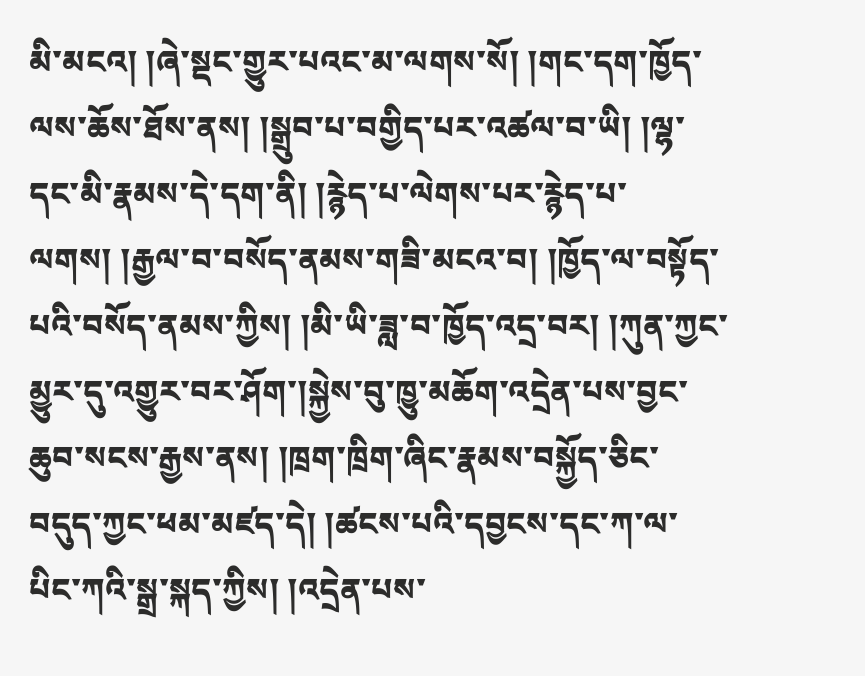མི་མངའ། །ཞེ་སྡང་གྱུར་པའང་མ་ལགས་སོ། །གང་དག་ཁྱོད་ལས་ཆོས་ཐོས་ནས། །སྒྲུབ་པ་བགྱིད་པར་འཚལ་བ་ཡི། །ལྷ་དང་མི་རྣམས་དེ་དག་ནི། །རྙེད་པ་ལེགས་པར་རྙེད་པ་ལགས། །རྒྱལ་བ་བསོད་ནམས་གཟི་མངའ་བ། །ཁྱོད་ལ་བསྟོད་པའི་བསོད་ནམས་ཀྱིས། །མི་ཡི་ཟླ་བ་ཁྱོད་འདྲ་བར། །ཀུན་ཀྱང་མྱུར་དུ་འགྱུར་བར་ཤོག་།སྐྱེས་བུ་ཁྱུ་མཆོག་འདྲེན་པས་བྱང་ཆུབ་སངས་རྒྱས་ནས། །ཁྲག་ཁྲིག་ཞིང་རྣམས་བསྐྱོད་ཅིང་བདུད་ཀྱང་ཕམ་མཛད་དེ། །ཚངས་པའི་དབྱངས་དང་ཀ་ལ་པིང་ཀའི་སྒྲ་སྐད་ཀྱིས། །འདྲེན་པས་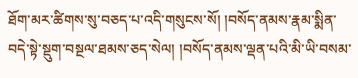ཐོག་མར་ཚིགས་སུ་བཅད་པ་འདི་གསུངས་སོ། །བསོད་ནམས་རྣམ་སྨིན་བདེ་སྟེ་སྡུག་བསྔལ་ཐམས་ཅད་སེལ། །བསོད་ནམས་ལྡན་པའི་མི་ཡི་བསམ་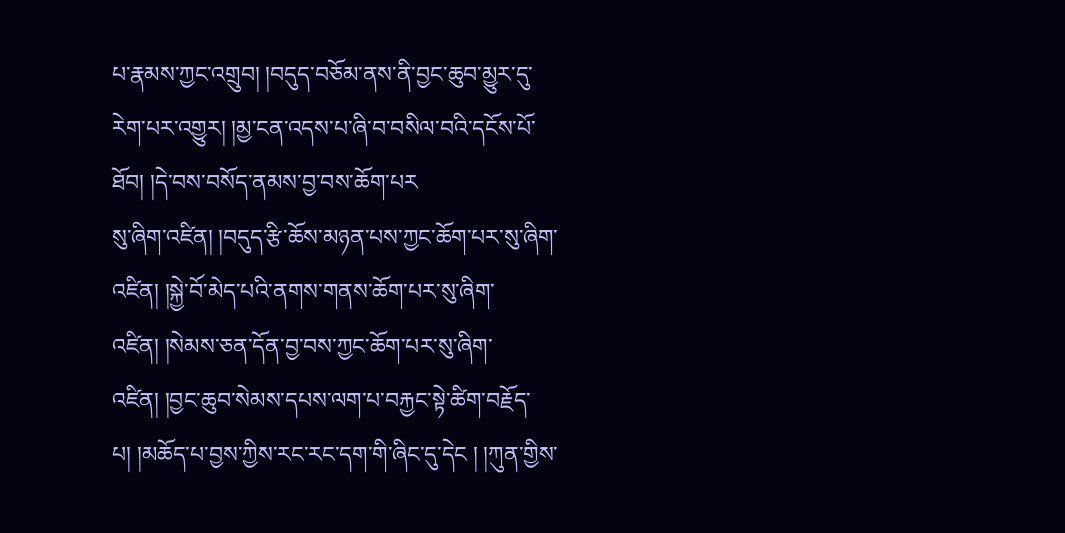པ་རྣམས་ཀྱང་འགྲུབ། །བདུད་བཅོམ་ནས་ནི་བྱང་ཆུབ་མྱུར་དུ་རེག་པར་འགྱུར། །མྱ་ངན་འདས་པ་ཞི་བ་བསིལ་བའི་དངོས་པོ་ཐོབ། །དེ་བས་བསོད་ནམས་བྱ་བས་ཆོག་པར
སུ་ཞིག་འཛིན། །བདུད་རྩི་ཆོས་མཉན་པས་ཀྱང་ཆོག་པར་སུ་ཞིག་འཛིན། །སྐྱེ་བོ་མེད་པའི་ནགས་གནས་ཆོག་པར་སུ་ཞིག་འཛིན། །སེམས་ཅན་དོན་བྱ་བས་ཀྱང་ཆོག་པར་སུ་ཞིག་འཛིན། །བྱང་ཆུབ་སེམས་དཔས་ལག་པ་བརྐྱང་སྟེ་ཚིག་བརྗོད་པ། །མཆོད་པ་བྱས་ཀྱིས་རང་རང་དག་གི་ཞིང་དུ་དེང ། །ཀུན་གྱིས་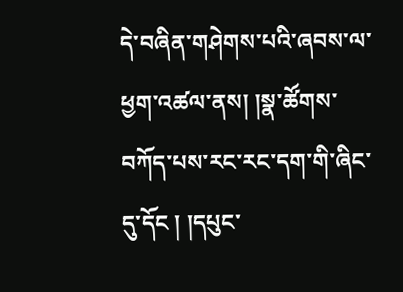དེ་བཞིན་གཤེགས་པའི་ཞབས་ལ་ཕྱག་འཚལ་ནས། །སྣ་ཚོགས་བཀོད་པས་རང་རང་དག་གི་ཞིང་དུ་དོང ། །དཔུང་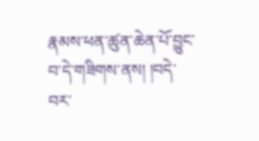རྣམས་ཕན་ཚུན་ཆེན་པོ་བྱུང་བ་དེ་གཟིགས་ནས། །བདེ་བར་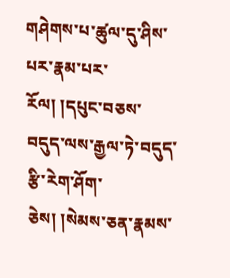གཤེགས་པ་ཚུལ་དུ་ཤིས་པར་རྣམ་པར་རོལ། །དཔུང་བཅས་བདུད་ལས་རྒྱལ་ཏེ་བདུད་རྩི་རེག་ཤོག་ཅེས། །སེམས་ཅན་རྣམས་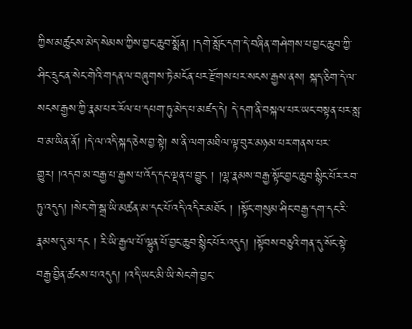ཀྱིས་མཚུངས་མེད་སེམས་ཀྱིས་བྱང་ཆུབ་སྨོན། །དགེ་སློང་དག་དེ་བཞིན་གཤེགས་པ་བྱང་ཆུབ་ཀྱི་ཤིང་དྲུང་ན་སེང་གེའི་གདན་ལ་བཞུགས་ཏེ་མངོན་པར་རྫོགས་པར་སངས་རྒྱས་ནས། སྐད་ཅིག་དེ་ལ་སངས་རྒྱས་ཀྱི་རྣམ་པར་རོལ་པ་དཔག་ཏུ་མེད་པ་མཛད་དེ། དེ་དག་ནི་བསྐལ་པར་ཡང་བསྟན་པར་སླ་བ་མ་ཡིན་ནོ། །དེ་ལ་འདི་སྐད་ཅེས་བྱ་སྟེ། ས་ནི་ལག་མཐིལ་ལྟ་བུར་མཉམ་པར་གནས་པར་གྱུར། །འདབ་མ་བརྒྱ་པ་རྒྱས་པ་འོད་དང་ལྡན་པ་བྱུང ། །ལྷ་རྣམས་བརྒྱ་སྟོང་བྱང་ཆུབ་སྙིང་པོར་རབ་ཏུ་འདུད། །སེང་གེ་སྒྲ་ཡི་མཚན་མ་དང་པོ་འདི་འདིར་མཐོང ། །སྟོང་གསུམ་ཤིང་བརྒྱ་དག་དང་རི་རྣམས་དུ་མ་དང ། རི་ཡི་རྒྱལ་པོ་ལྷུན་པོ་བྱང་ཆུབ་སྙིང་པོར་འདུད། །སྟོབས་བཅུའི་གན་དུ་སོང་སྟེ་བརྒྱ་བྱིན་ཚངས་པ་འདུད། །འདི་ཡང་མི་ཡི་སེང་གེ་བྱང་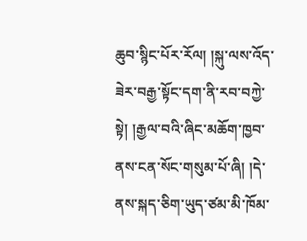ཆུབ་སྙིང་པོར་རོལ། །སྐུ་ལས་འོད་ཟེར་བརྒྱ་སྟོང་དག་ནི་རབ་བཀྱེ་སྟེ། །རྒྱལ་བའི་ཞིང་མཆོག་ཁྱབ་ནས་ངན་སོང་གསུམ་པོ་ཞི། །དེ་ནས་སྐད་ཅིག་ཡུད་ཙམ་མི་ཁོམ་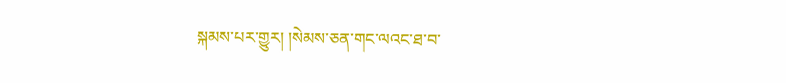སྐམས་པར་གྱུར། །སེམས་ཅན་གང་ལའང་ཐ་བ་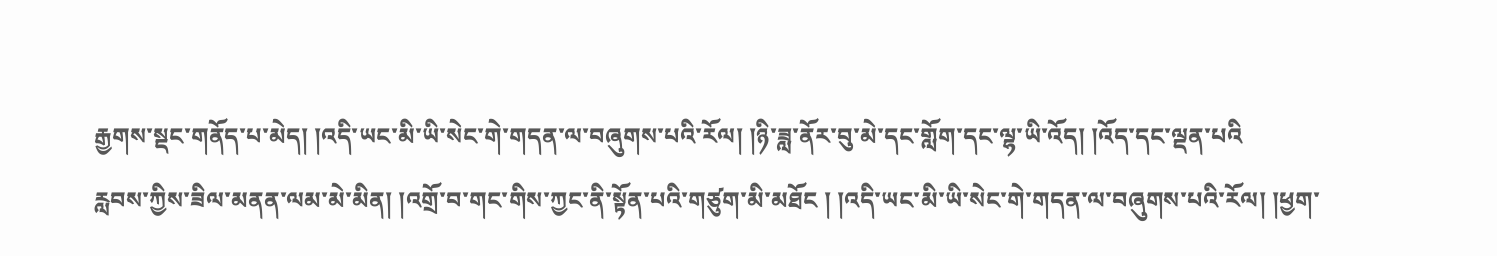རྒྱགས་སྡང་གནོད་པ་མེད། །འདི་ཡང་མི་ཡི་སེང་གེ་གདན་ལ་བཞུགས་པའི་རོལ། །ཉི་ཟླ་ནོར་བུ་མེ་དང་གློག་དང་ལྷ་ཡི་འོད། །འོད་དང་ལྡན་པའི
རླབས་ཀྱིས་ཟིལ་མནན་ལམ་མེ་མིན། །འགྲོ་བ་གང་གིས་ཀྱང་ནི་སྟོན་པའི་གཙུག་མི་མཐོང ། །འདི་ཡང་མི་ཡི་སེང་གེ་གདན་ལ་བཞུགས་པའི་རོལ། །ཕྱག་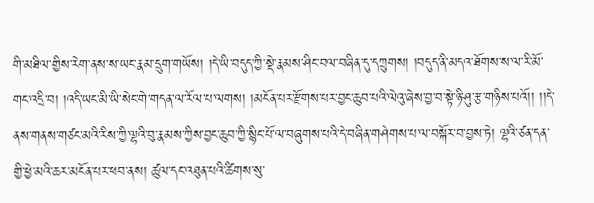གི་མཐིལ་གྱིས་རེག་ནས་ས་ཡང་རྣམ་དྲུག་གཡོས། །དེ་ཡི་བདུད་ཀྱི་སྡེ་རྣམས་ཤིང་བལ་བཞིན་དུ་དཀྲུགས། །བདུད་ནི་མདའ་ཐོགས་ས་ལ་རི་མོ་གང་འདྲི་བ། །འདི་ཡང་མི་ཡི་སེང་གེ་གདན་ལ་རོལ་པ་ལགས། །མངོན་པར་རྫོགས་པར་བྱང་ཆུབ་པའི་ལེའུ་ཞེས་བྱ་བ་སྟེ་ཉི་ཤུ་རྩ་གཉིས་པའོ།། །།དེ་ནས་གནས་གཙང་མའི་རིས་ཀྱི་ལྷའི་བུ་རྣམས་ཀྱིས་བྱང་ཆུབ་ཀྱི་སྙིང་པོ་ལ་བཞུགས་པའི་དེ་བཞིན་གཤེགས་པ་ལ་བསྐོར་བ་བྱས་ཏེ། ལྷའི་ཙན་དན་གྱི་ཕྱེ་མའི་ཆར་མངོན་པར་ཕབ་ནས། ཚུལ་དང་འཐུན་པའི་ཚིགས་སུ་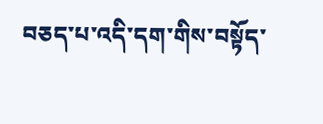བཅད་པ་འདི་དག་གིས་བསྟོད་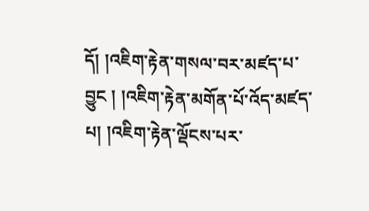དོ། །འཇིག་རྟེན་གསལ་བར་མཛད་པ་བྱུང ། །འཇིག་རྟེན་མགོན་པོ་འོད་མཛད་པ། །འཇིག་རྟེན་ལྡོངས་པར་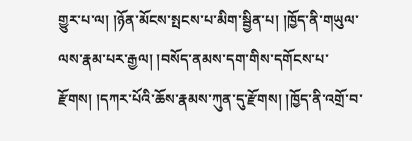གྱུར་པ་ལ། །ཉོན་མོངས་སྤངས་པ་མིག་སྦྱིན་པ། །ཁྱོད་ནི་གཡུལ་ལས་རྣམ་པར་རྒྱལ། །བསོད་ནམས་དག་གིས་དགོངས་པ་རྫོགས། །དཀར་པོའི་ཆོས་རྣམས་ཀུན་དུ་རྫོགས། །ཁྱོད་ནི་འགྲོ་བ་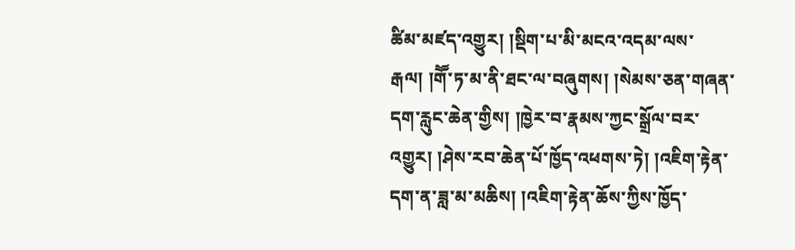ཚིམ་མཛད་འགྱུར། །སྡིག་པ་མི་མངའ་འདམ་ལས་རྒལ། །གཽ་ཏ་མ་ནི་ཐང་ལ་བཞུགས། །སེམས་ཅན་གཞན་དག་རླུང་ཆེན་གྱིས། །ཁྱེར་བ་རྣམས་ཀྱང་སྒྲོལ་བར་འགྱུར། །ཤེས་རབ་ཆེན་པོ་ཁྱོད་འཕགས་ཏེ། །འཇིག་རྟེན་དག་ན་ཟླ་མ་མཆིས། །འཇིག་རྟེན་ཆོས་ཀྱིས་ཁྱོད་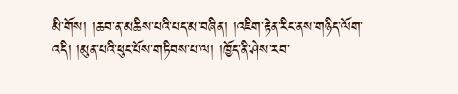མི་གོས། །ཆབ་ན་མཆིས་པའི་པད་མ་བཞིན། །འཇིག་རྟེན་རིང་ནས་གཉིད་ལོག་འདི། །མུན་པའི་ཕུང་པོས་གཏིབས་པ་ལ། །ཁྱོད་ནི་ཤེས་རབ་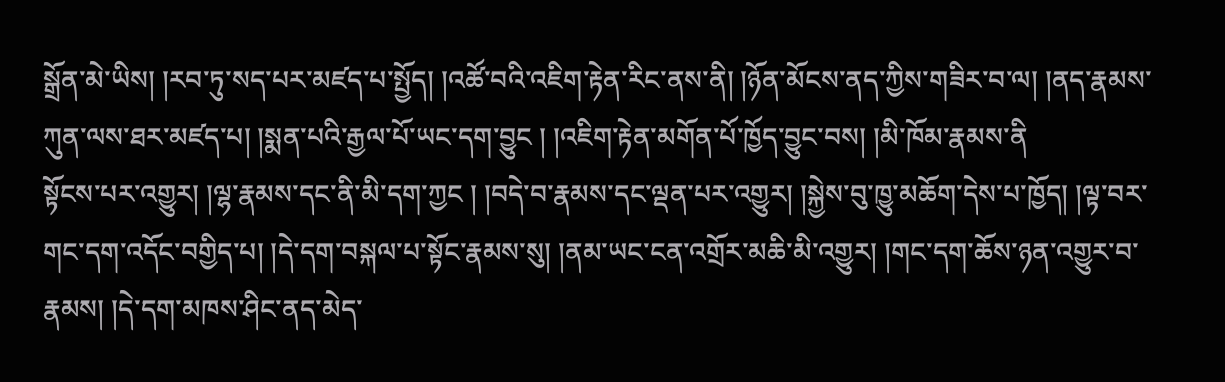སྒྲོན་མེ་ཡིས། །རབ་ཏུ་སད་པར་མཛད་པ་སྤྱོད། །འཚོ་བའི་འཇིག་རྟེན་རིང་ནས་ནི། །ཉོན་མོངས་ནད་ཀྱིས་གཟིར་བ་ལ། །ནད་རྣམས་ཀུན་ལས་ཐར་མཛད་པ། །སྨན་པའི་རྒྱལ་པོ་ཡང་དག་བྱུང ། །འཇིག་རྟེན་མགོན་པོ་ཁྱོད་བྱུང་བས། །མི་ཁོམ་རྣམས་ནི
སྟོངས་པར་འགྱུར། །ལྷ་རྣམས་དང་ནི་མི་དག་ཀྱང ། །བདེ་བ་རྣམས་དང་ལྡན་པར་འགྱུར། །སྐྱེས་བུ་ཁྱུ་མཆོག་དེས་པ་ཁྱོད། །ལྟ་བར་གང་དག་འདོང་བགྱིད་པ། །དེ་དག་བསྐལ་པ་སྟོང་རྣམས་སུ། །ནམ་ཡང་ངན་འགྲོར་མཆི་མི་འགྱུར། །གང་དག་ཆོས་ཉན་འགྱུར་བ་རྣམས། །དེ་དག་མཁས་ཤིང་ནད་མེད་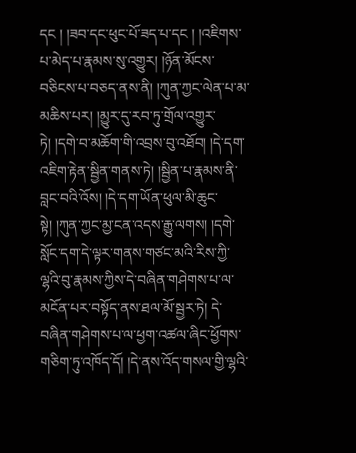དང ། །ཟབ་དང་ཕུང་པོ་ཟད་པ་དང ། །འཇིགས་པ་མེད་པ་རྣམས་སུ་འགྱུར། །ཉོན་མོངས་བཅིངས་པ་བཅད་ནས་ནི། །ཀུན་ཀྱང་ལེན་པ་མ་མཆིས་པར། །མྱུར་དུ་རབ་ཏུ་གྲོལ་འགྱུར་ཏེ། །དགེ་བ་མཆོག་གི་འབྲས་བུ་འཐོབ། །དེ་དག་འཇིག་རྟེན་སྦྱིན་གནས་ཏེ། །སྦྱིན་པ་རྣམས་ནི་བླང་བའི་འོས། །དེ་དག་ཡོན་ཕུལ་མི་ཆུང་སྟེ། །ཀུན་ཀྱང་མྱ་ངན་འདས་རྒྱུ་ལགས། །དགེ་སློང་དག་དེ་ལྟར་གནས་གཙང་མའི་རིས་ཀྱི་ལྷའི་བུ་རྣམས་ཀྱིས་དེ་བཞིན་གཤེགས་པ་ལ་མངོན་པར་བསྟོད་ནས་ཐལ་མོ་སྦྱར་ཏེ། དེ་བཞིན་གཤེགས་པ་ལ་ཕྱག་འཚལ་ཞིང་ཕྱོགས་གཅིག་ཏུ་འཁོད་དོ། །དེ་ནས་འོད་གསལ་གྱི་ལྷའི་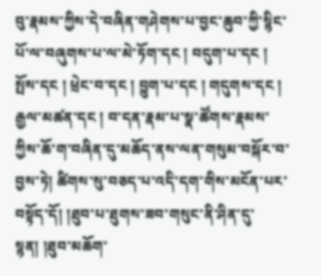བུ་རྣམས་ཀྱིས་དེ་བཞིན་གཤེགས་པ་བྱང་ཆུབ་ཀྱི་སྙིང་པོ་ལ་བཞུགས་པ་ལ་མེ་ཏོག་དང ། བདུག་པ་དང ། སྤོས་དང ། ཕྲེང་བ་དང ། བྱུག་པ་དང ། གདུགས་དང ། རྒྱལ་མཚན་དང ། བ་དན་རྣམ་པ་སྣ་ཚོགས་རྣམས་ཀྱིས་ཆོ་ག་བཞིན་དུ་མཆོད་ནས་ལན་གསུམ་བསྐོར་བ་བྱས་ཏེ། ཚིགས་སུ་བཅད་པ་འདི་དག་གིས་མངོན་པར་བསྟོད་དོ། །ཐུབ་པ་ཐུགས་ཟབ་གསུང་ནི་ཤིན་དུ་སྙན། །ཐུབ་མཆོག་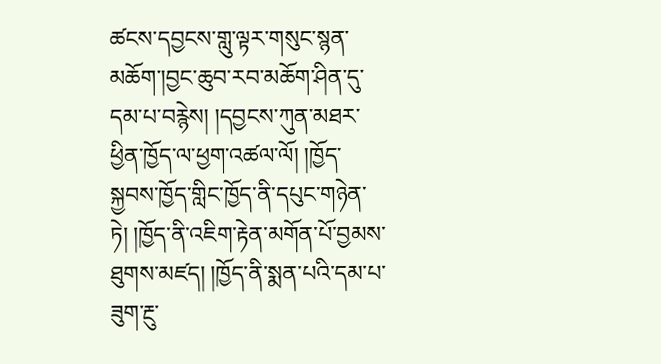ཚངས་དབྱངས་གླུ་ལྟར་གསུང་སྙན་མཆོག་།བྱང་ཆུབ་རབ་མཆོག་ཤིན་དུ་དམ་པ་བརྙེས། །དབྱངས་ཀུན་མཐར་ཕྱིན་ཁྱོད་ལ་ཕྱག་འཚལ་ལོ། །ཁྱོད་སྐྱབས་ཁྱོད་གླིང་ཁྱོད་ནི་དཔུང་གཉེན་ཏེ། །ཁྱོད་ནི་འཇིག་རྟེན་མགོན་པོ་བྱམས་ཐུགས་མཛད། །ཁྱོད་ནི་སྨན་པའི་དམ་པ་ཟུག་རྔུ་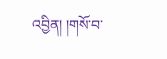འབྱིན། །གསོ་བ་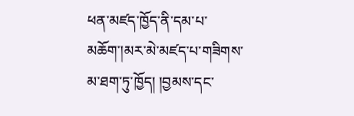ཕན་མཛད་ཁྱོད་ནི་དམ་པ་མཆོག་།མར་མེ་མཛད་པ་གཟིགས་མ་ཐག་ཏུ་ཁྱོད། །བྱམས་དང་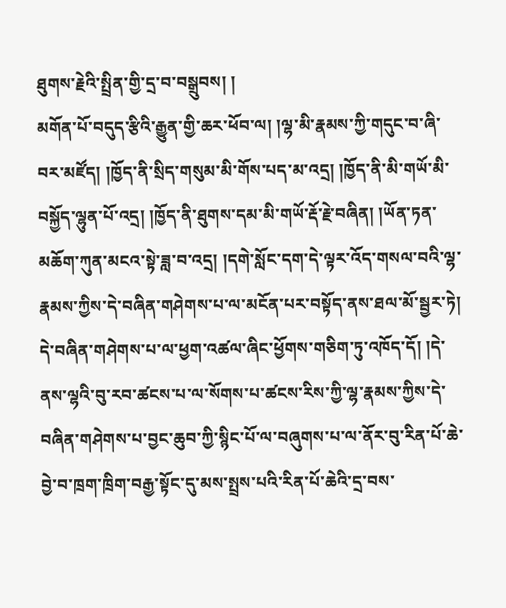ཐུགས་རྗེའི་སྤྲིན་གྱི་དྲ་བ་བསྒྲུབས། །
མགོན་པོ་བདུད་རྩིའི་རྒྱུན་གྱི་ཆར་ཕོབ་ལ། །ལྷ་མི་རྣམས་ཀྱི་གདུང་བ་ཞི་བར་མཛོད། །ཁྱོད་ནི་སྲིད་གསུམ་མི་གོས་པད་མ་འདྲ། །ཁྱོད་ནི་མི་གཡོ་མི་བསྐྱོད་ལྷུན་པོ་འདྲ། །ཁྱོད་ནི་ཐུགས་དམ་མི་གཡོ་རྡོ་རྗེ་བཞིན། །ཡོན་ཏན་མཆོག་ཀུན་མངའ་སྟེ་ཟླ་བ་འདྲ། །དགེ་སློང་དག་དེ་ལྟར་འོད་གསལ་བའི་ལྷ་རྣམས་ཀྱིས་དེ་བཞིན་གཤེགས་པ་ལ་མངོན་པར་བསྟོད་ནས་ཐལ་མོ་སྦྱར་ཏེ། དེ་བཞིན་གཤེགས་པ་ལ་ཕྱག་འཚལ་ཞིང་ཕྱོགས་གཅིག་ཏུ་འཁོད་དོ། །དེ་ནས་ལྷའི་བུ་རབ་ཚངས་པ་ལ་སོགས་པ་ཚངས་རིས་ཀྱི་ལྷ་རྣམས་ཀྱིས་དེ་བཞིན་གཤེགས་པ་བྱང་ཆུབ་ཀྱི་སྙིང་པོ་ལ་བཞུགས་པ་ལ་ནོར་བུ་རིན་པོ་ཆེ་བྱེ་བ་ཁྲག་ཁྲིག་བརྒྱ་སྟོང་དུ་མས་སྤྲས་པའི་རིན་པོ་ཆེའི་དྲ་བས་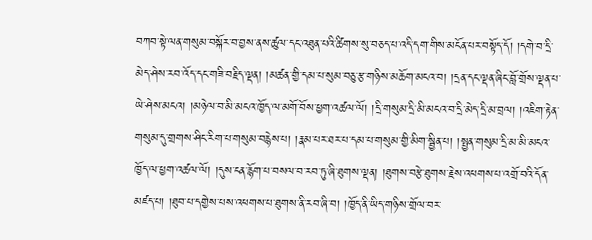བཀབ་སྟེ་ལན་གསུམ་བསྐོར་བ་བྱས་ནས་ཚུལ་དང་འཐུན་པའི་ཚིགས་སུ་བཅད་པ་འདི་དག་གིས་མངོན་པར་བསྟོད་དོ། །དགེ་བ་དྲི་མེད་ཤེས་རབ་འོད་དང་གཟི་བརྗིད་ལྡན། །མཚན་གྱི་དམ་པ་སུམ་བཅུ་རྩ་གཉིས་མཆོག་མངའ་བ། །དྲན་དང་ལྡན་ཞིང་བློ་གྲོས་ལྡན་པ་ཡེ་ཤེས་མངའ། །མཉེལ་བ་མི་མངའ་ཁྱོད་ལ་མགོ་བོས་ཕྱག་འཚལ་ལོ། །དྲི་གསུམ་དྲི་མི་མངའ་བ་དྲི་མེད་དྲི་མ་བྲལ། །འཇིག་རྟེན་གསུམ་དུ་གྲགས་ཤིང་རིག་པ་གསུམ་བརྙེས་པ། །རྣམ་པར་ཐར་པ་དམ་པ་གསུམ་གྱི་མིག་སྦྱིན་པ། །སྤྱན་གསུམ་དྲི་མ་མི་མངའ་ཁྱོད་ལ་ཕྱག་འཚལ་ལོ། །དུས་ངན་རྙོག་པ་བསལ་བ་རབ་ཏུ་ཞི་ཐུགས་ལྡན། །ཐུགས་བརྩེ་ཐུགས་རྗེས་འཕགས་པ་འགྲོ་བའི་དོན་མཛད་པ། །ཐུབ་པ་དགྱེས་པས་འཕགས་པ་ཐུགས་ནི་རབ་ཞི་བ། །ཁྱོད་ནི་ཡིད་གཉིས་གྲོལ་བར་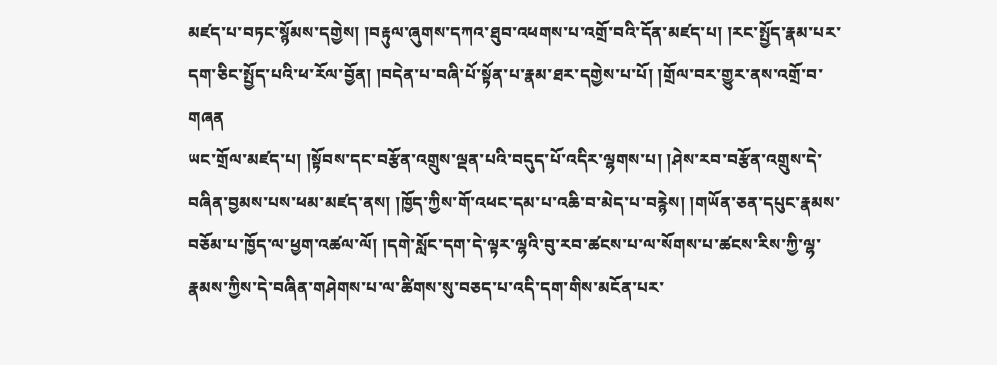མཛད་པ་བཏང་སྙོམས་དགྱེས། །བརྟུལ་ཞུགས་དཀའ་ཐུབ་འཕགས་པ་འགྲོ་བའི་དོན་མཛད་པ། །རང་སྤྱོད་རྣམ་པར་དག་ཅིང་སྤྱོད་པའི་ཕ་རོལ་བྱོན། །བདེན་པ་བཞི་པོ་སྟོན་པ་རྣམ་ཐར་དགྱེས་པ་པོ། །གྲོལ་བར་གྱུར་ནས་འགྲོ་བ་གཞན
ཡང་གྲོལ་མཛད་པ། །སྟོབས་དང་བརྩོན་འགྲུས་ལྡན་པའི་བདུད་པོ་འདིར་ལྷགས་པ། །ཤེས་རབ་བརྩོན་འགྲུས་དེ་བཞིན་བྱམས་པས་ཕམ་མཛད་ནས། །ཁྱོད་ཀྱིས་གོ་འཕང་དམ་པ་འཆི་བ་མེད་པ་བརྙེས། །གཡོན་ཅན་དཔུང་རྣམས་བཅོམ་པ་ཁྱོད་ལ་ཕྱག་འཚལ་ལོ། །དགེ་སློང་དག་དེ་ལྟར་ལྷའི་བུ་རབ་ཚངས་པ་ལ་སོགས་པ་ཚངས་རིས་ཀྱི་ལྷ་རྣམས་ཀྱིས་དེ་བཞིན་གཤེགས་པ་ལ་ཚིགས་སུ་བཅད་པ་འདི་དག་གིས་མངོན་པར་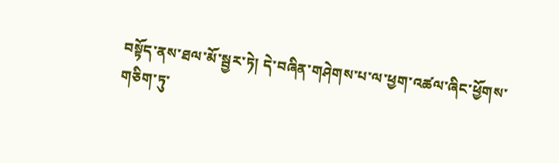བསྟོད་ནས་ཐལ་མོ་སྦྱར་ཏེ། དེ་བཞིན་གཤེགས་པ་ལ་ཕྱག་འཚལ་ཞིང་ཕྱོགས་གཅིག་ཏུ་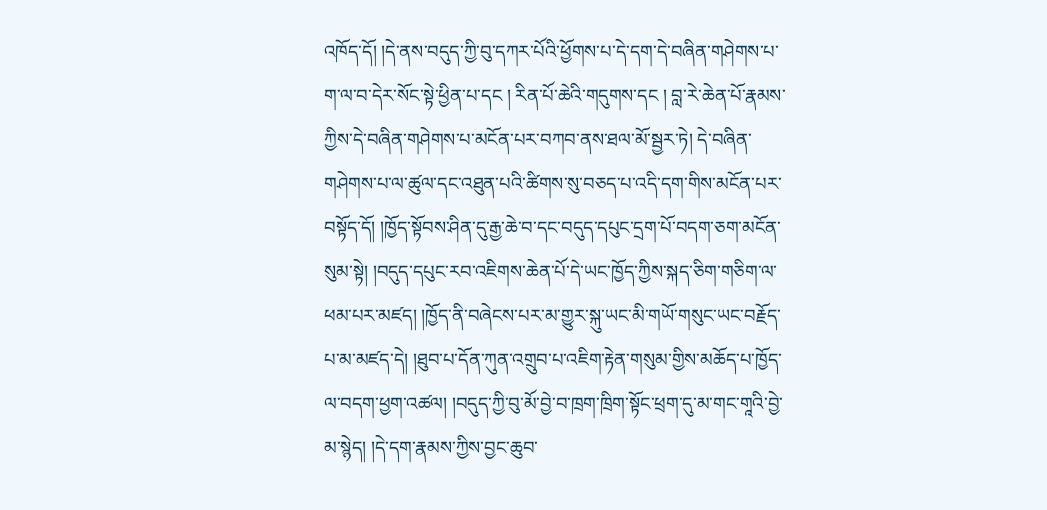འཁོད་དོ། །དེ་ནས་བདུད་ཀྱི་བུ་དཀར་པོའི་ཕྱོགས་པ་དེ་དག་དེ་བཞིན་གཤེགས་པ་ག་ལ་བ་དེར་སོང་སྟེ་ཕྱིན་པ་དང ། རིན་པོ་ཆེའི་གདུགས་དང ། བླ་རེ་ཆེན་པོ་རྣམས་ཀྱིས་དེ་བཞིན་གཤེགས་པ་མངོན་པར་བཀབ་ནས་ཐལ་མོ་སྦྱར་ཏེ། དེ་བཞིན་གཤེགས་པ་ལ་ཚུལ་དང་འཐུན་པའི་ཚིགས་སུ་བཅད་པ་འདི་དག་གིས་མངོན་པར་བསྟོད་དོ། །ཁྱོད་སྟོབས་ཤིན་དུ་རྒྱ་ཆེ་བ་དང་བདུད་དཔུང་དྲག་པོ་བདག་ཅག་མངོན་སུམ་སྟེ། །བདུད་དཔུང་རབ་འཇིགས་ཆེན་པོ་དེ་ཡང་ཁྱོད་ཀྱིས་སྐད་ཅིག་གཅིག་ལ་ཕམ་པར་མཛད། །ཁྱོད་ནི་བཞེངས་པར་མ་གྱུར་སྐུ་ཡང་མི་གཡོ་གསུང་ཡང་བརྗོད་པ་མ་མཛད་དེ། །ཐུབ་པ་དོན་ཀུན་འགྲུབ་པ་འཇིག་རྟེན་གསུམ་གྱིས་མཆོད་པ་ཁྱོད་ལ་བདག་ཕྱག་འཚལ། །བདུད་ཀྱི་བུ་མོ་བྱེ་བ་ཁྲག་ཁྲིག་སྟོང་ཕྲག་དུ་མ་གང་གཱའི་བྱེ་མ་སྙེད། །དེ་དག་རྣམས་ཀྱིས་བྱང་ཆུབ་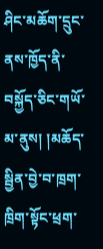ཤིང་མཆོག་དྲུང་ནས་ཁྱོད་ནི་བསྐྱོད་ཅིང་གཡོ་མ་ནུས། །མཆོད་སྦྱིན་བྱེ་བ་ཁྲག་ཁྲིག་སྟོང་ཕྲག་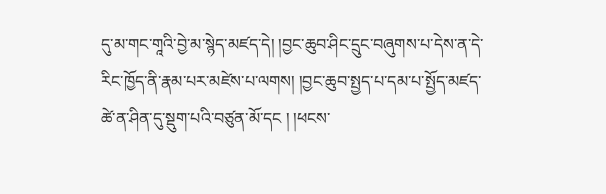དུ་མ་གང་གཱའི་བྱེ་མ་སྙེད་མཛད་དེ། །བྱང་ཆུབ་ཤིང་དྲུང་བཞུགས་པ་དེས་ན་དེ་རིང་ཁྱོད་ནི་རྣམ་པར་མཛེས་པ་ལགས། །བྱང་ཆུབ་སྤྱད་པ་དམ་པ་སྤྱོད་མཛད་ཚེ་ན་ཤིན་དུ་སྡུག་པའི་བཙུན་མོ་དང ། །ཕངས་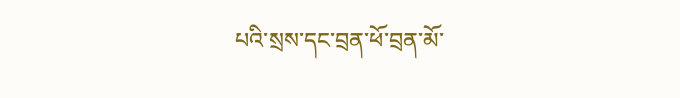པའི་སྲས་དང་བྲན་ཕོ་བྲན་མོ་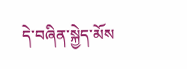དེ་བཞིན་སྐྱེད་མོས